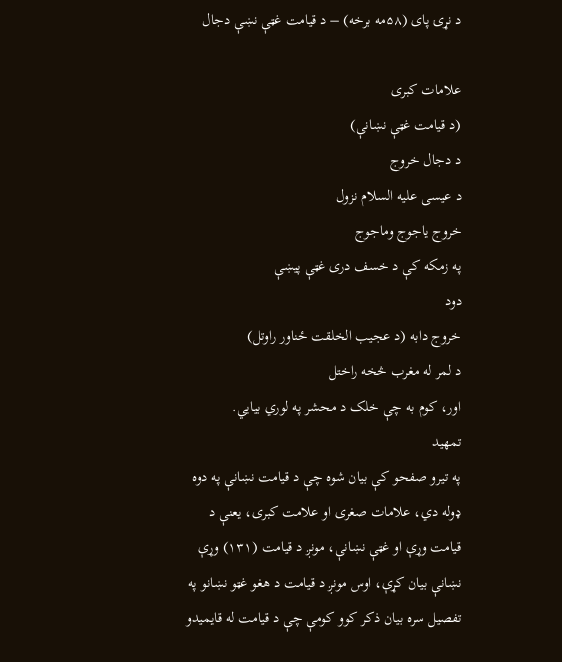د نړۍ پای (۵۸مه برخه) – د قیامت غټې نښې دجال

علامات کبری
(د قيامت غټې نښانې)
د دجال خروج
د عيسی علیه السلام نزول
خروج ياجوج وماجوج
په زمکه کې د خسف دری غټې پيښې
دود
خروج دابه (د عجيب الخلقت ځناور راوتل)
د لمر له مغرب څخه راختل
اور، کوم به چې خلک د محشر په لوري بيايي.
تمهيد
په تيرو صفحو کې بيان شوه چې د قيامت نښانې په دوه ډوله دي، علامات صغری او علامت کبری، يعنې د قيامت وړې او غټې نښانې، مونږ د قيامت (۱۳۱) وړې نښانې بيان کړې، اوس مونږ د قيامت د هغو غټو نښانو په تفصيل سره بيان ذکر کوو کومې چې د قيامت له قايميدو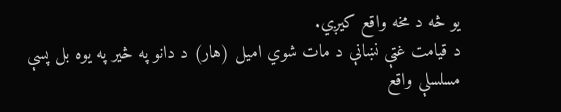يو څه د مخه واقع کيږي.
د قيامت غټې نښانې د مات شوي اميل (هار) د دانو په څير په يوه بل پسې مسلسلې واقع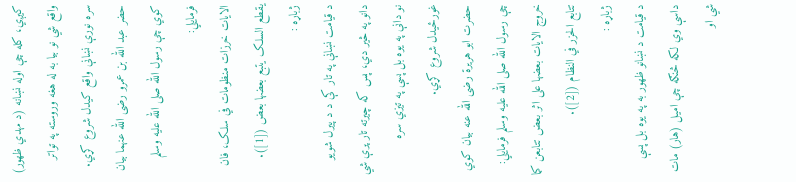کيږي، کله چې اوله نښانه (د مهدي ظهور) واقع شي نو بيا به له هغه وروسته په تواتر سره نورې نښانې واقع کيدل شروع کړي.
حضر عبد الله بن عمرو رضی الله عنهما بيان کوي چې رسول الله صلی الله علیه وسلم فرمايلي:
الايات خرزات منظومات في سلک، فان يقطع السلک يتبع بعضها بعض ([1]).
ژباړه :
د قيامت نښانې په تار کې د د پيرل شويو دانو په څير دي، پس که چيرته تار پرې شي نو دانې په يوه بل پسې په تيزي سره غورځيدل شروع کړي.
حضرت ابو هريرة رضی الله عنه بيان کوي چې رسول الله صلی الله علیه وسلم فرمايلي:
خروج الايات بعضها علی اثر بعض تتابعن کما تتابع الحزر في النظام ([2]).
ژباړه :
د قيامت د نښانو ظهور به په يوه بل پسې داسې وي لکه څنګه چې اميل (هار) مات شي او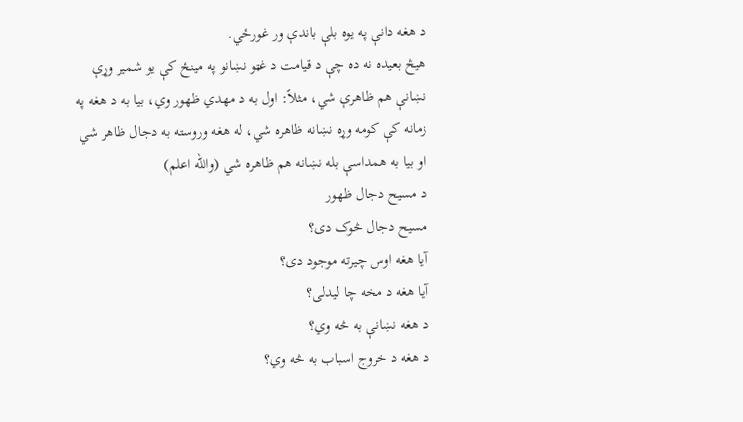د هغه دانې په يوه بلې باندې ور غورځي.
هيڅ بعيده نه ده چې د قيامت د غټو نښانو په مينځ کې يو شمير وړې نښانې هم ظاهرې شي، مثلاً: اول به د مهدي ظهور وي، بيا به د هغه په زمانه کې کومه وړه نښانه ظاهره شي، له هغه وروسته به دجال ظاهر شي او بيا به همداسې بله نښانه هم ظاهره شي (والله اعلم)
د مسيح دجال ظهور
مسيح دجال څوک دی؟
آيا هغه اوس چيرته موجود دی؟
آيا هغه د مخه چا ليدلی؟
د هغه نښانې به څه وي؟
د هغه د خروج اسباب به څه وي؟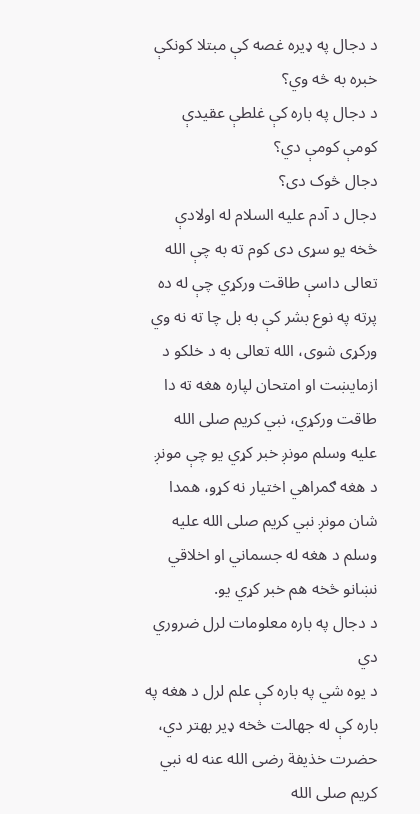د دجال په ډيره غصه کې مبتلا کونکې خبره به څه وي؟
د دجال په باره کې غلطې عقيدې کومې کومې دي؟
دجال څوک دی؟
دجال د آدم علیه السلام له اولادې څخه يو سړی دی کوم ته به چې الله تعالی داسې طاقت ورکړي چې له ده پرته په نوع بشر کې به بل چا ته نه وي ورکړی شوی، الله تعالی به د خلکو د ازمايښت او امتحان لپاره هغه ته دا طاقت ورکړي، نبي کريم صلی الله علیه وسلم مونږ خبر کړي يو چې مونږ د هغه ګمراهي اختيار نه کړو، همدا شان مونږ نبي کريم صلی الله علیه وسلم د هغه له جسماني او اخلاقي نښانو څخه هم خبر کړي يو.
د دجال په باره معلومات لرل ضروري دي
د يوه شي په باره کې علم لرل د هغه په باره کې له جهالت څخه ډير بهتر دي، حضرت خذيفة رضی الله عنه له نبي کريم صلی الله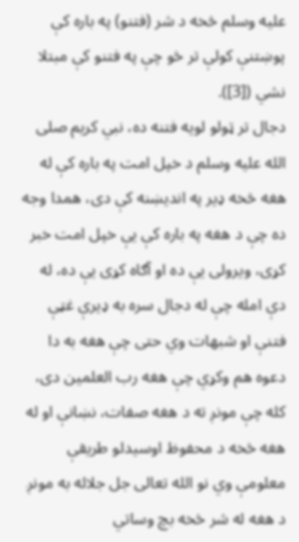علیه وسلم څخه د شر (فتنو) په باره کې پوښتنې کولې تر څو چې په فتنو کې مبتلا نشي ([3]).
دجال تر ټولو لويه فتنه ده، نبي کريم صلی الله علیه وسلم د خپل امت په باره کې له هغه څخه ډير په انديښنه کې دی، همدا وجه ده چې د هغه په باره کې يې خپل امت خبر کړی، ويرولی يې ده او آګاه کړی يې ده، له دې امله چې له دجال سره به ډيرې غټې فتنې او شبهات وي حتی چې هغه به دا دعوه هم وکړي چې هغه رب العلمين دی، کله چې مونږ ته د هغه صفات، نښانې او له هغه څخه د محفوظ اوسيدلو طريقې معلومې وي نو الله تعالی جل جلاله به مونږ د هغه له شر څخه بچ وساتي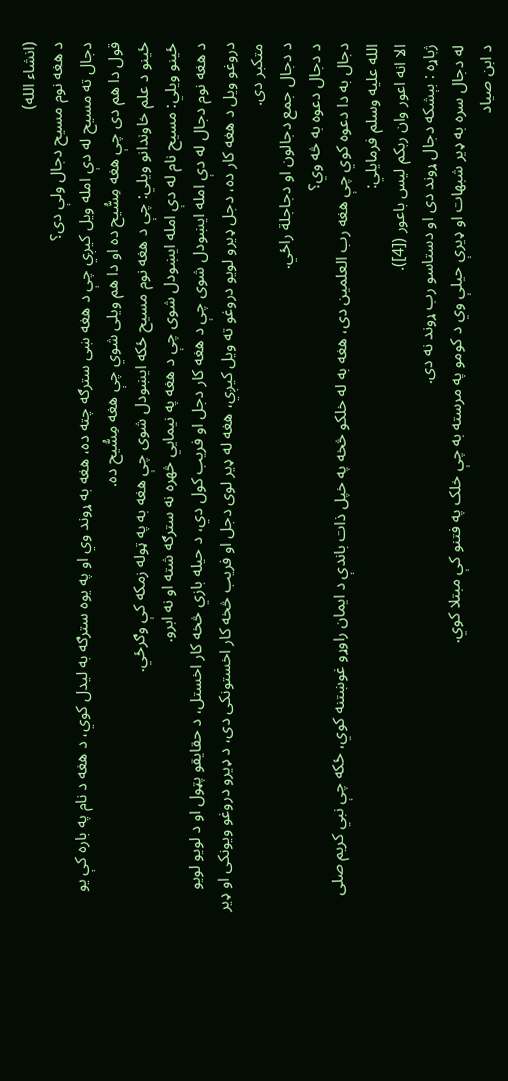(انشاء الله)
د هغه نوم مسيح دجال ولې دی؟
دجال ته مسيح له دې امله ويل کيږي چې د هغه ښی سترګه چته ده، هغه به ړوند وي او په يوه سترګه به ليدل کوي، د هغه د نام په باره کې يو قول دا هم دی چې هغه مِسُّيح ده او دا هم ويلی شوي چې هغه مِسُّيح ده.
ځينو د علم خاوندانو ويلي: چې د هغه نوم مسيح ځکه ايښودل شوی چې هغه به په ټوله زمکه کې وګرځي.
ځينو ويلي: مسيح نام له دې امله ايښودل شوی چې د هغه په نيمايي څهره نه سترګه شته او نه ابرو.
د هغه نوم دجال له دې امله ايښودل شوی چې د هغه کار دجل او فريب کول دي، د حيله بازي څخه کار اخستل، د حقايقو پټول او د لويو لويو دروغو ويل د هغه کار ده، دجل ډيرو لويو دروغو ته ويل کيږي، هغه له ډير لوی دجل او فريب څخه کار اخستونکی دی، د ډيرو دروغو ويونکی او ډير متکبر دی.
د دجال جمع دجالون او دجاجلة راځي.
د دجال دعوه به څه وي؟
دجال به دا دعوه کوي چې هغه رب العلمين دی، هغه به له خلکو څخه په خپل ذات باندې د ايمان راوړو غوښتنه کوي، ځکه چې نبي کريم صلی الله علیه وسلم فرمايلي:
الا انه اعور وان ربکم ليس باعور ([4]).
ژباړه : بېشکه دجال ړوند دی او دستاسو رب ړوند نه دی.
له دجال سره به ډير شبهات او ډيرې حيلې وي د کومو په مرسته به چې خلک په فتنو کې مبتلا کوي.
د ابن صياد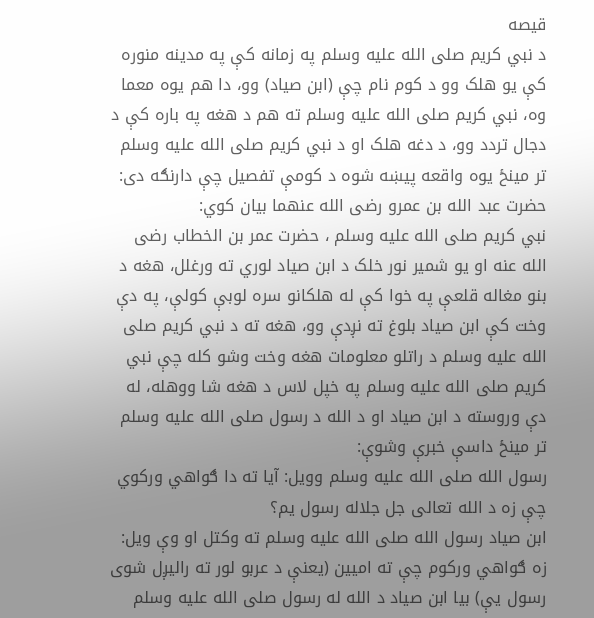قيصه
د نبي کريم صلی الله علیه وسلم په زمانه کې په مدينه منوره کې يو هلک وو د کوم نام چې (ابن صياد) وو، دا هم يوه معما وه، نبي کريم صلی الله علیه وسلم ته هم د هغه په باره کې د دجال تردد وو، د دغه هلک او د نبي کريم صلی الله علیه وسلم تر مينځ يوه واقعه پيښه شوه د کومې تفصيل چې دارنګه دی:
حضرت عبد الله بن عمرو رضی الله عنهما بيان کوي:
نبي کريم صلی الله علیه وسلم ، حضرت عمر بن الخطاب رضی الله عنه او يو شمير نور خلک د ابن صياد لوري ته ورغلل، هغه د بنو مغاله قلعې په خوا کې له هلکانو سره لوبې کولې، په دې وخت کې ابن صياد بلوغ ته نږدې وو، هغه ته د نبي کريم صلی الله علیه وسلم د راتلو معلومات هغه وخت وشو کله چې نبي کريم صلی الله علیه وسلم په خپل لاس د هغه شا ووهله، له دې وروسته د ابن صياد او د الله د رسول صلی الله علیه وسلم تر مينځ داسې خبرې وشوې:
رسول الله صلی الله علیه وسلم وويل: آيا ته دا ګواهي ورکوي چې زه د الله تعالی جل جلاله رسول يم؟
ابن صياد رسول الله صلی الله علیه وسلم ته وکتل او وې ويل: زه ګواهي ورکوم چې ته اميين (يعنې د عربو لور ته راليږل شوی رسول يې) بيا ابن صياد د الله له رسول صلی الله علیه وسلم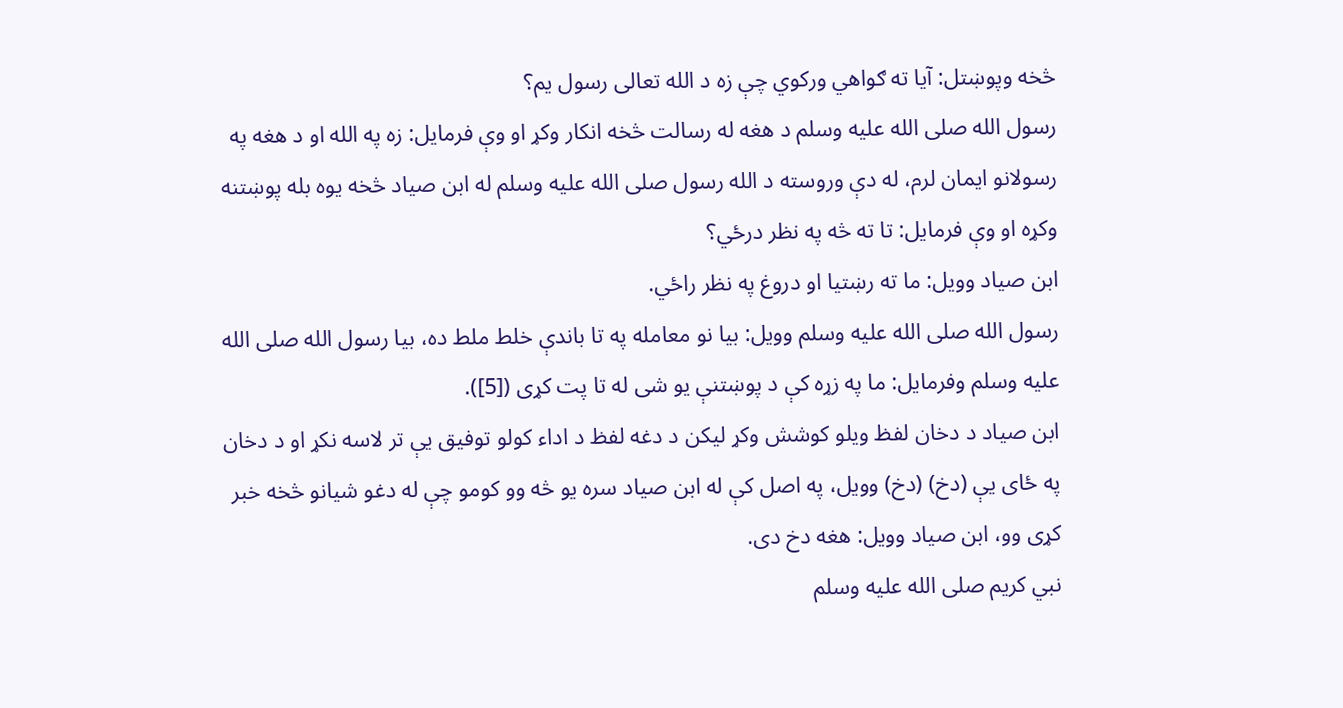څخه وپوښتل: آيا ته ګواهي ورکوي چې زه د الله تعالی رسول يم؟
رسول الله صلی الله علیه وسلم د هغه له رسالت څخه انکار وکړ او وې فرمايل: زه په الله او د هغه په رسولانو ايمان لرم، له دې وروسته د الله رسول صلی الله علیه وسلم له ابن صياد څخه يوه بله پوښتنه وکړه او وې فرمايل: تا ته څه په نظر درځي؟
ابن صياد وويل: ما ته رښتيا او دروغ په نظر راځي.
رسول الله صلی الله علیه وسلم وويل: بيا نو معامله په تا باندې خلط ملط ده، بيا رسول الله صلی الله علیه وسلم وفرمايل: ما په زړه کې د پوښتنې يو شی له تا پت کړی ([5]).
ابن صياد د دخان لفظ ويلو کوشش وکړ ليکن د دغه لفظ د اداء کولو توفيق يې تر لاسه نکړ او د دخان په ځای يې (دخ) (دخ) وويل، په اصل کې له ابن صياد سره يو څه وو کومو چې له دغو شيانو څخه خبر کړی وو، ابن صياد وويل: هغه دخ دی.
نبي کريم صلی الله علیه وسلم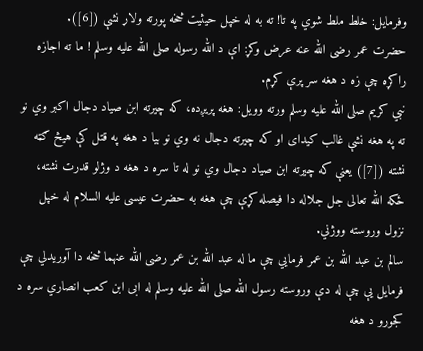وفرمايل: خلط ملط شوي په تا! ته به له خپل حيثيت څخه پورته ولاړ نشې ([6]).
حضرت عمر رضی الله عنه عرض وکړ: اې د الله رسوله صلی الله علیه وسلم ! ما ته اجازه راکړه چې زه د هغه سر پرې کړم.
نبي کريم صلی الله علیه وسلم ورته وويل: هغه پريږده، که چيرته ابن صياد دجال اکبر وي نو ته په هغه نشې غالب کيدای او که چيرته دجال نه وي نو بيا د هغه په قتل کې هيڅ ګټه نشته ([7]) يعنې که چيرته ابن صياد دجال وي نو له تا سره د هغه د وژلو قدرت نشته، ځکه الله تعالی جل جلاله دا فيصله کړې چې هغه به حضرت عيسی علیه السلام له خپل نزول وروسته ووژني.
سالم بن عبد الله بن عمر فرمايي چې ما له عبد الله بن عمر رضی الله عنهما څخه دا آوريدلي چې فرمايل يې چې له دې وروسته رسول الله صلی الله علیه وسلم له ابی ابن کعب انصاري سره د کجورو د هغه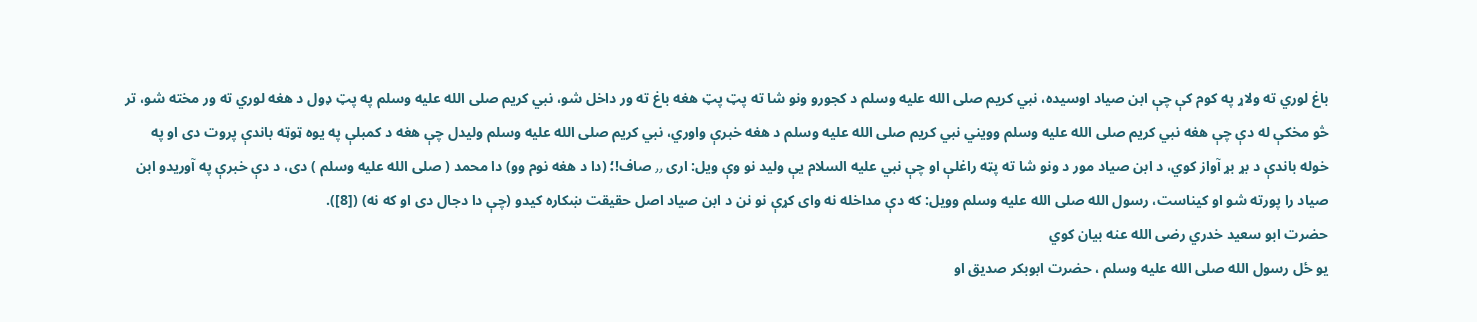باغ لوري ته ولاړ په کوم کې چې ابن صياد اوسيده، نبي کريم صلی الله علیه وسلم د کجورو ونو شا ته پټ پټ هغه باغ ته ور داخل شو، نبي کريم صلی الله علیه وسلم په پټ ډول د هغه لوري ته ور مخته شو، تر څو مخکې له دې چې هغه نبي کريم صلی الله علیه وسلم وويني نبي کريم صلی الله علیه وسلم د هغه خبرې واوري، نبي کريم صلی الله علیه وسلم وليدل چې هغه د کمبلې په يوه ټوټه باندې پروت دی او په خوله باندې د بړ بړ آواز کوي، د ابن صياد مور د ونو شا ته پټه راغلې او چې نبي علیه السلام يې وليد نو وې ويل: اری ٫٫ صاف!؛ (دا د هغه نوم وو) دا محمد ( صلی الله علیه وسلم ) دی، د دې خبرې په آوريدو ابن صياد را پورته شو او کيناست، رسول الله صلی الله علیه وسلم وويل: که دې مداخله نه وای کړې نو نن د ابن صياد اصل حقيقت ښکاره کيدو (چې دا دجال دی او که نه) ([8]).
حضرت ابو سعيد خدري رضی الله عنه بيان کوي
يو ځل رسول الله صلی الله علیه وسلم ، حضرت ابوبکر صديق او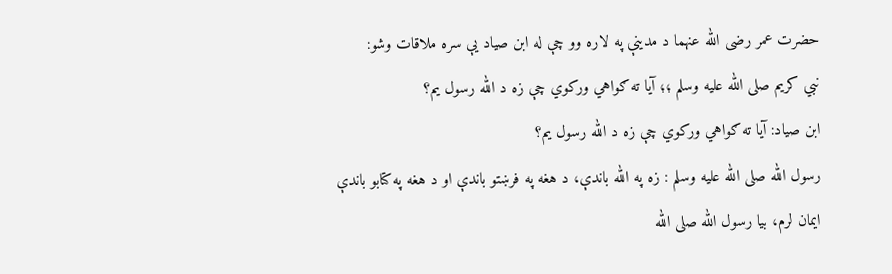حضرت عمر رضی الله عنهما د مدينې په لاره وو چې له ابن صياد يې سره ملاقات وشو:
نبي کريم صلی الله علیه وسلم ؛؛ آيا ته ګواهي ورکوي چې زه د الله رسول يم؟
ابن صياد: آيا ته ګواهي ورکوي چې زه د الله رسول يم؟
رسول الله صلی الله علیه وسلم : زه په الله باندې، د هغه په فرښتو باندې او د هغه په کتابو باندې ايمان لرم، بيا رسول الله صلی الله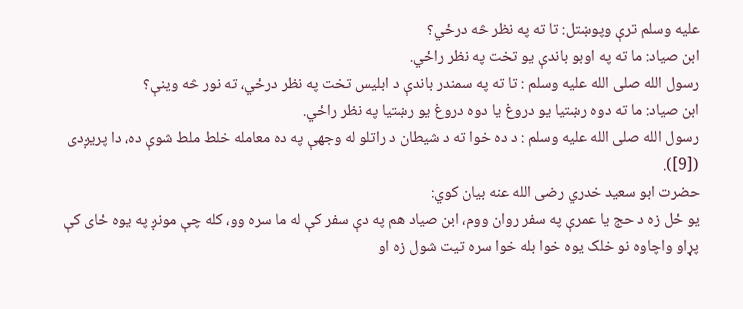علیه وسلم ترې وپوښتل: تا ته په نظر څه درځي؟
ابن صياد: ما ته په اوبو باندې يو تخت په نظر راځي.
رسول الله صلی الله علیه وسلم : تا ته په سمندر باندې د ابليس تخت په نظر درځي، ته نور څه وينې؟
ابن صياد: ما ته دوه رښتيا يو دروغ يا دوه دروغ يو رښتيا په نظر راځي.
رسول الله صلی الله علیه وسلم : د ده خوا ته د شيطان د راتلو له وجهې په ده معامله خلط ملط شوې ده، دا پريږدی ([9]).
حضرت ابو سعيد خدري رضی الله عنه بيان کوي:
يو ځل زه د حج يا عمرې په سفر روان ووم، ابن صياد هم په دې سفر کې له ما سره وو، کله چې مونږ په يوه ځای کې پړاو واچاوه نو خلک يوه خوا بله خوا سره تيت شول زه او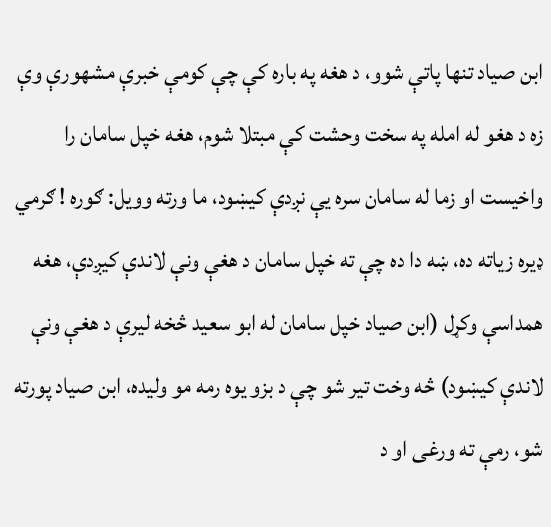ابن صياد تنها پاتې شوو، د هغه په باره کې چې کومې خبرې مشهورې وې زه د هغو له امله په سخت وحشت کې مبتلا شوم، هغه خپل سامان را واخيست او زما له سامان سره يې نږدې کيښود، ما ورته وويل: ګوره ! ګرمي ډيره زياته ده، ښه دا ده چې ته خپل سامان د هغې ونې لاندې کيږدې، هغه همداسې وکړل (ابن صياد خپل سامان له ابو سعيد څخه ليرې د هغې ونې لاندې کيښود) څه وخت تير شو چې د بزو يوه رمه مو وليده، ابن صياد پورته شو، رمې ته ورغی او د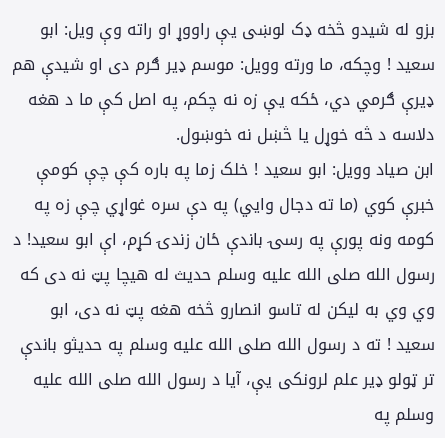بزو له شيدو څخه ډک لوښی يې راووړ او راته وې ويل: ابو سعيد ! وچکه، ما ورته وويل: موسم ډير ګرم دی او شيدې هم ډيرې ګرمي دي، ځکه يې زه نه چکم، په اصل کې ما د هغه دلاسه د څه خوړل يا څښل نه خوښول.
ابن صياد وويل: ابو سعيد ! خلک زما په باره کې چې کومې خبرې کوي (ما ته دجال وايي) په دې سره غواړي چې زه په کومه ونه پورې په رسۍ باندې ځان زندۍ کړم، اې ابو سعيد! د رسول الله صلی الله علیه وسلم حديث له هيچا پټ نه دی که وي وي به ليکن له تاسو انصارو څخه هغه پټ نه دی، ابو سعيد ! ته د رسول الله صلی الله علیه وسلم په حديثو باندې تر ټولو ډير علم لرونکی يې، آيا د رسول الله صلی الله علیه وسلم په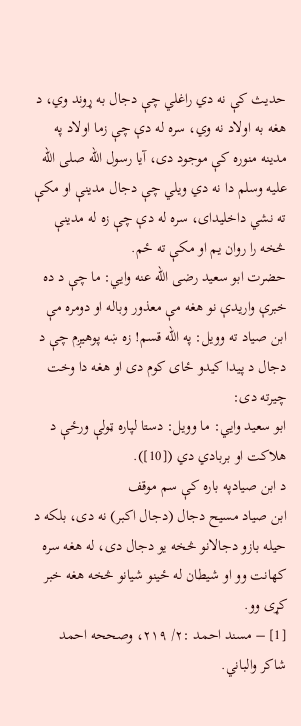حديث کې نه دي راغلي چې دجال به ړوند وي، د هغه به اولاد نه وي، سره له دې چې زما اولاد په مدينه منوره کې موجود دی، آيا رسول الله صلی الله علیه وسلم دا نه دي ويلي چې دجال مدينې او مکې ته نشي داخليدای، سره له دې چې زه له مدينې څخه را روان يم او مکې ته ځم.
حضرت ابو سعيد رضی الله عنه وايي: ما چې د ده خبرې واريدې نو هغه مې معذور وباله او دومره مې ابن صياد ته وويل: په الله قسم! زه ښه پوهيږم چې د دجال د پيدا کيدو ځای کوم دی او هغه دا وخت چيرته دی:
ابو سعيد وايي: ما وويل: دستا لپاره ټولې ورځې د هلاکت او بربادي دي ([10]).
د ابن صيادپه باره کې سم موقف
ابن صياد مسيح دجال (دجال اکبر) نه دی، بلکه د حيله بازو دجالانو څخه يو دجال دی، له هغه سره کهانت وو او شيطان له ځينو شيانو څخه هغه خبر کړی وو.
[1] – مسند احمد :۲/ ۲۱۹، وصححه احمد شاکر والباني.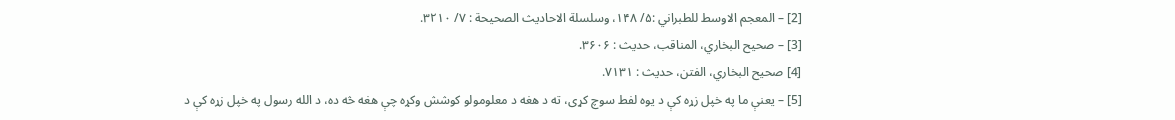[2] – المعجم الاوسط للطبراني :۵/ ۱۴۸، وسلسلة الاحاديث الصحيحة : ۷/ ۳۲۱۰.
[3] – صحيح البخاري، المناقب، حديث : ۳۶۰۶.
[4] صحيح البخاري، الفتن، حديث : ۷۱۳۱.
[5] – يعنې ما په خپل زړه کې د يوه لفط سوچ کړی، ته د هغه د معلومولو کوشش وکړه چې هغه څه ده، د الله رسول په خپل زړه کې د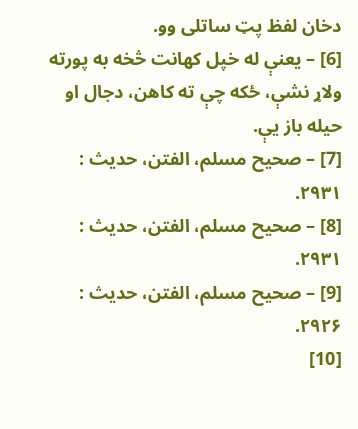دخان لفظ پټ ساتلی وو.
[6] – يعنې له خپل کهانت څخه به پورته ولاړ نشې، ځکه چې ته کاهن، دجال او حيله باز يې.
[7] – صحيح مسلم، الفتن، حديث : ۲۹۳۱.
[8] – صحيح مسلم، الفتن، حديث : ۲۹۳۱.
[9] – صحيح مسلم، الفتن، حديث : ۲۹۲۶.
[10]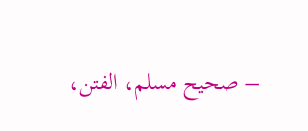– صحيح مسلم، الفتن،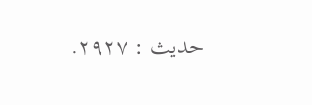حديث : ۲۹۲۷.